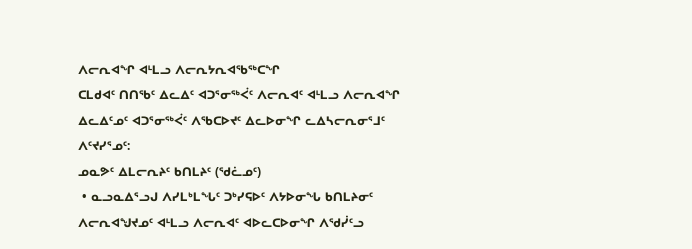ᐱᓕᕆᐊᖏ ᐊᒻᒪᓗ ᐱᓕᕆᔭᕆᐊᖃᖅᑕᖏ
ᑕᒪᑯᐊᑦ ᑎᑎᖃᑦ ᐃᓚᐃᑦ ᐊᑐᕐᓂᖅᐹᑦ ᐱᓕᕆᐊᑦ ᐊᒻᒪᓗ ᐱᓕᕆᐊᖏ ᐃᓚᐃᑦᓄᑦ ᐊᑐᕐᓂᖅᐹᑦ ᐱᖃᑕᐅᔪᑦ ᐃᓚᐅᓂᖏ ᓚᐃᓴᓕᕆᓂᕐᒧᑦ ᐱᑦᔪᓯᕐᓄᑦ:
ᓄᓇᕗᑦ ᐃᒪᓕᕆᔨᑦ ᑲᑎᒪᔨᑦ (ᖁᓛᓄᑦ)
 • ᓇᓗᓇᐃᕐᓗᒍ ᐱᓯᒪᒃᒪᖓᑦ ᑐᒃᓯᕋᐅᑦ ᐱᔭᐅᓂᖓ ᑲᑎᒪᔨᓂᑦ ᐱᓕᕆᐊᖑᔪᓄᑦ ᐊᒻᒪᓗ ᐱᓕᕆᐊᑦ ᐊᐅᓚᑕᐅᓂᖏ ᐱᖁᓰᑦᓗ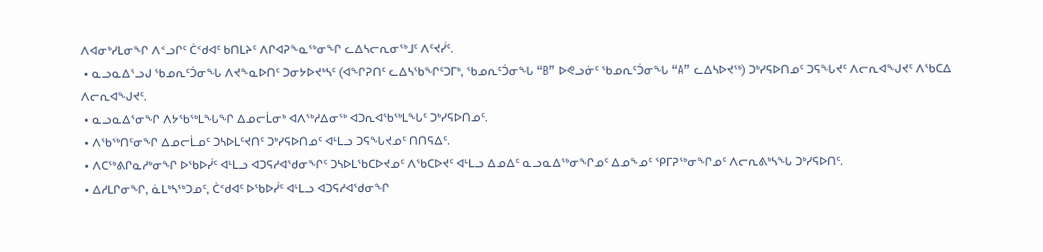ᐱᐊᓂᒃᓯᒪᓂᖏ ᐱᑉᓗᒋᑦ ᑖᑉᑯᐊᑦ ᑲᑎᒪᔨᑦ ᐱᒋᐊᕈᖕᓇᖅᓂᖏ ᓚᐃᓴᓕᕆᓂᖅᒧᑦ ᐱᑦᔪᓰᑦ.
 • ᓇᓗᓇᐃᕐᓗᒍ ᖃᓄᕆᑦᑑᓂᖓ ᐱᔪᖕᓇᐅᑎᑦ ᑐᓂᔭᐅᔪᒃᓴᑦ (ᐊᖏᕈᑎᑦ ᓚᐃᓴᖃᖏᑦᑐᒥᒃ, ᖃᓄᕆᑦᑑᓂᖓ “B” ᐅᕙᓗᓃᑦ ᖃᓄᕆᑦᑑᓂᖓ “A” ᓚᐃᓴᐅᔪᖅ) ᑐᒃᓯᕋᐅᑎᓄᑦ ᑐᕋᖓᔪᑦ ᐱᓕᕆᐊᖑᔪᑦ ᐱᖃᑕᐃ ᐱᓕᕆᐊᖑᔪᑦ.
 • ᓇᓗᓇᐃᕐᓂᖏ ᐱᔭᖃᖅᒪᖓᖏ ᐃᓄᓕᒫᓂᒃ ᐊᐱᖅᓱᐃᓂᖅ ᐊᑐᕆᐊᖃᖅᒪᖓᑦ ᑐᒃᓯᕋᐅᑎᓄᑦ.
 • ᐱᖃᖅᑎᑦᓂᖏ ᐃᓄᓕᒫᓄᑦ ᑐᓴᐅᒪᑦᔪᑎᑦ ᑐᒃᓯᕋᐅᑎᓄᑦ ᐊᒻᒪᓗ ᑐᕋᖓᔪᓄᑦ ᑎᑎᕋᐃᑦ.
 • ᐱᑕᖅᕕᒋᓇᓱᒃᓂᖏ ᐅᖃᐅᓰᑦ ᐊᒻᒪᓗ ᐊᑐᕋᓱᐊᖁᓂᖏᑦ ᑐᓴᐅᒪᖃᑕᐅᔪᓄᑦ ᐱᖃᑕᐅᔪᑦ ᐊᒻᒪᓗ ᐃᓄᐃᑦ ᓇᓗᓇᐃᖅᓂᖏᓄᑦ ᐃᓄᖕᓄᑦ ᕿᒥᕈᖅᓂᖏᓄᑦ ᐱᓕᕆᕕᒃᓴᖓ ᑐᒃᓯᕋᐅᑎᑦ.
 • ᐃᓱᒪᒋᓂᖏ, ᓈᒪᒃᓴᖅᑐᓄᑦ, ᑖᑉᑯᐊᑦ ᐅᖃᐅᓰᑦ ᐊᒻᒪᓗ ᐊᑐᕋᓱᐊᖁᓂᖏ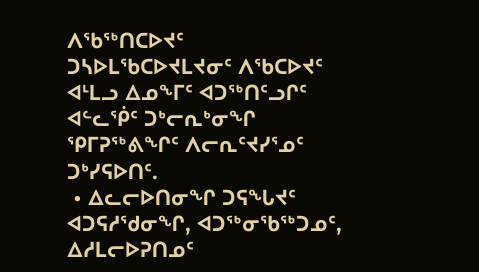ᐱᖃᖅᑎᑕᐅᔪᑦ ᑐᓴᐅᒪᖃᑕᐅᔪᒪᔪᓂᑦ ᐱᖃᑕᐅᔪᑦ ᐊᒻᒪᓗ ᐃᓄᖕᒥᑦ ᐊᑐᖅᑎᑦᓗᒋᑦ ᐊᓪᓚᖀᑦ ᑐᒃᓕᕆᒃᓂᖏ ᕿᒥᕈᖅᕕᖏᑦ ᐱᓕᕆᑦᔪᓯᕐᓄᑦ ᑐᒃᓯᕋᐅᑎᑦ.
 • ᐃᓚᓕᐅᑎᓂᖏ ᑐᕋᖓᔪᑦ ᐊᑐᕋᓱᖁᓂᖏ, ᐊᑐᖅᓂᖃᖅᑐᓄᑦ, ᐃᓱᒪᓕᐅᕈᑎᓄᑦ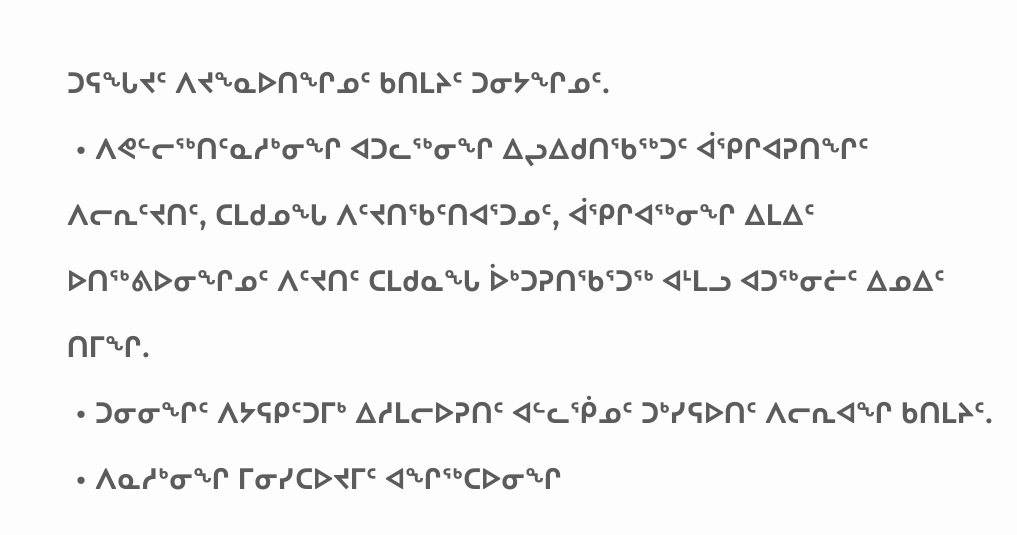ᑐᕋᖓᔪᑦ ᐱᔪᖕᓇᐅᑎᖏᓄᑦ ᑲᑎᒪᔨᑦ ᑐᓂᔭᖏᓄᑦ.
 • ᐱᕙᓪᓕᖅᑎᑦᓇᓱᒃᓂᖏ ᐊᑐᓚᖅᓂᖏ ᐃᖢᐃᑯᑎᖃᖅᑐᑦ ᐋᕿᒋᐊᕈᑎᖏᑦ ᐱᓕᕆᑦᔪᑎᑦ, ᑕᒪᑯᓄᖓ ᐱᑦᔪᑎᖃᑦᑎᐊᕐᑐᓄᑦ, ᐋᕿᒋᐊᖅᓂᖏ ᐃᒪᐃᑦ ᐅᑎᖅᕕᐅᓂᖏᓄᑦ ᐱᑦᔪᑎᑦ ᑕᒪᑯᓇᖓ ᐆᒃᑐᕈᑎᖃᕐᑐᖅ ᐊᒻᒪᓗ ᐊᑐᖅᓂᓖᑦ ᐃᓄᐃᑦ ᑎᒥᖏ.
 • ᑐᓂᓂᖏᑦ ᐱᔭᕋᑭᑦᑐᒥᒃ ᐃᓱᒪᓕᐅᕈᑎᑦ ᐊᓪᓚᖀᓄᑦ ᑐᒃᓯᕋᐅᑎᑦ ᐱᓕᕆᐊᖏ ᑲᑎᒪᔨᑦ.
 • ᐱᓇᓱᒃᓂᖏ ᒥᓂᓯᑕᐅᔪᒥᑦ ᐊᖏᖅᑕᐅᓂᖏ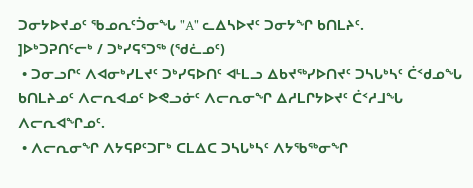ᑐᓂᔭᐅᔪᓄᑦ ᖃᓄᕆᑦᑑᓂᖓ "A" ᓚᐃᓴᐅᔪᑦ ᑐᓂᔭᖏ ᑲᑎᒪᔨᑦ.
]ᐅᒃᑐᕈᑎᑦᓕᒃ / ᑐᒃᓯᕋᕐᑐᖅ (ᖁᓛᓄᑦ)
 • ᑐᓂᓗᒋᑦ ᐱᐊᓂᒃᓯᒪᔪᑦ ᑐᒃᓯᕋᐅᑎᑦ ᐊᒻᒪᓗ ᐃᑲᔪᖅᓯᐅᑎᔪᑦ ᑐᓴᒐᒃᓴᑦ ᑖᑉᑯᓄᖓ ᑲᑎᒪᔨᓄᑦ ᐱᓕᕆᐊᓄᑦ ᐅᕙᓗᓃᑦ ᐱᓕᕆᓂᖏ ᐃᓱᒪᒋᔭᐅᔪᑦ ᑖᑉᓱᒧᖓ ᐱᓕᕆᐊᖏᓄᑦ.
 • ᐱᓕᕆᓂᖏ ᐱᔭᕋᑭᑦᑐᒥᒃ ᑕᒪᐃᑕ ᑐᓴᒐᒃᓴᑦ ᐱᔭᖃᖅᓂᖏ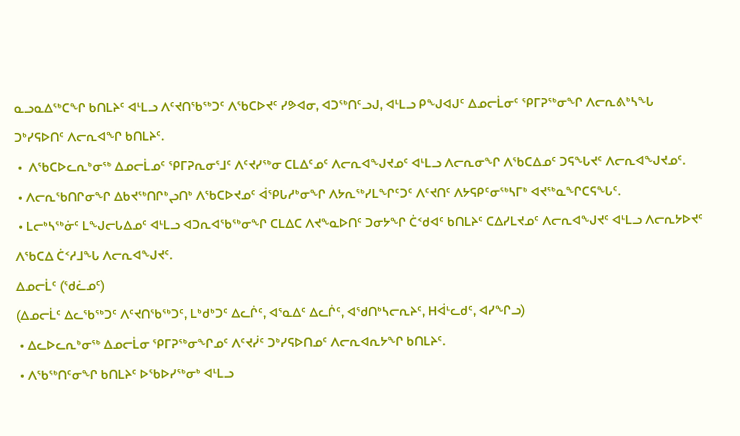ᓇᓗᓇᐃᖅᑕᖏ ᑲᑎᒪᔨᑦ ᐊᒻᒪᓗ ᐱᑦᔪᑎᖃᖅᑐᑦ ᐱᖃᑕᐅᔪᑦ ᓯᕗᐊᓂ, ᐊᑐᖅᑎᑦᓗᒍ, ᐊᒻᒪᓗ ᑭᖑᐊᒍᑦ ᐃᓄᓕᒫᓂᑦ ᕿᒥᕈᖅᓂᖏ ᐱᓕᕆᕕᒃᓴᖓ ᑐᒃᓯᕋᐅᑎᑦ ᐱᓕᕆᐊᖏ ᑲᑎᒪᔨᑦ.
 •  ᐱᖃᑕᐅᓚᕆᒃᓂᖅ ᐃᓄᓕᒫᓄᑦ ᕿᒥᕈᕆᓂᕐᒧᑦ ᐱᑦᔪᓯᖅᓂ ᑕᒪᐃᑦᓄᑦ ᐱᓕᕆᐊᖑᔪᓄᑦ ᐊᒻᒪᓗ ᐱᓕᕆᓂᖏ ᐱᖃᑕᐃᓄᑦ ᑐᕋᖓᔪᑦ ᐱᓕᕆᐊᖑᔪᓄᑦ.
 • ᐱᓕᕆᖃᑎᒋᓂᖏ ᐃᑲᔪᖅᑎᒋᒃᖢᑎᒃ ᐱᖃᑕᐅᔪᓄᑦ ᐋᕿᒐᓱᒃᓂᖏ ᐱᔭᕆᖅᓯᒪᖏᑦᑐᑦ ᐱᑦᔪᑎᑦ ᐱᔭᕋᑭᑦᓂᖅᓴᒥᒃ ᐊᔪᖅᓇᖏᑕᕋᖓᑦ.
 • ᒪᓕᒃᓴᖅᓃᑦ ᒪᖑᓕᒐᐃᓄᑦ ᐊᒻᒪᓗ ᐊᑐᕆᐊᖃᖅᓂᖏ ᑕᒪᐃᑕ ᐱᔪᖕᓇᐅᑎᑦ ᑐᓂᔭᖏ ᑖᑉᑯᐊᑦ ᑲᑎᒪᔨᑦ ᑕᐃᓯᒪᔪᓄᑦ ᐱᓕᕆᐊᖑᔪᑦ ᐊᒻᒪᓗ ᐱᓕᕆᔭᐅᔪᑦ ᐱᖃᑕᐃ ᑖᑉᓱᒧᖓ ᐱᓕᕆᐊᖑᔪᑦ.
ᐃᓄᓕᒫᑦ (ᖁᓛᓄᑦ)
(ᐃᓄᓕᒫᑦ ᐃᓚᖃᖅᑐᑦ ᐱᑦᔪᑎᖃᖅᑐᑦ, ᒪᒃᑯᒃᑐᑦ ᐃᓚᒌᑦ, ᐊᕐᓇᐃᑦ ᐃᓚᒌᑦ, ᐊᖁᑎᒃᓴᓕᕆᔨᑦ, ᕼᐋᒻᓚᑯᑦ, ᐊᓯᖏᓗ)
 • ᐃᓚᐅᓚᕆᒃᓂᖅ ᐃᓄᓕᒫᓂ ᕿᒥᕈᖅᓂᖏᓄᑦ ᐱᑦᔪᓰᑦ ᑐᒃᓯᕋᐅᑎᓄᑦ ᐱᓕᕆᐊᕆᔭᖏ ᑲᑎᒪᔨᑦ.
 • ᐱᖃᖅᑎᑦᓂᖏ ᑲᑎᒪᔨᑦ ᐅᖃᐅᓯᖅᓂᒃ ᐊᒻᒪᓗ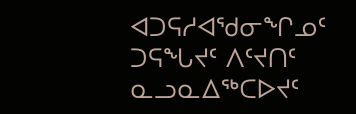ᐊᑐᕋᓱᐊᖁᓂᖏᓄᑦ ᑐᕋᖓᔪᑦ ᐱᑦᔪᑎᑦ ᓇᓗᓇᐃᖅᑕᐅᔪᑦ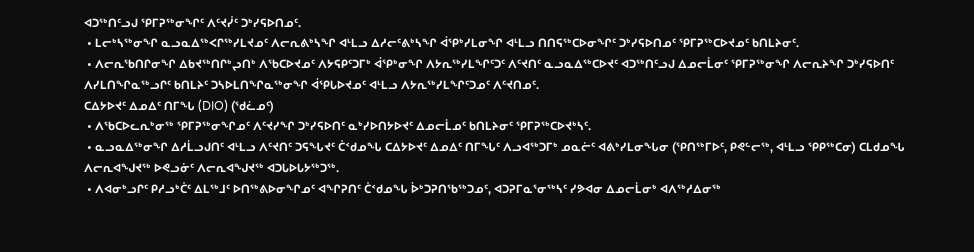ᐊᑐᖅᑎᑦᓗᒍ ᕿᒥᕈᖅᓂᖏᑦ ᐱᑦᔪᓰᑦ ᑐᒃᓯᕋᐅᑎᓄᑦ.
 • ᒪᓕᒃᓴᖅᓂᖏ ᓇᓗᓇᐃᖅᐸᒋᖅᓯᒪᔪᓄᑦ ᐱᓕᕆᕕᒃᓴᖏ ᐊᒻᒪᓗ ᐃᓱᓕᑦᕕᒃᓴᖏ ᐋᕿᒃᓯᒪᓂᖏ ᐊᒻᒪᓗ ᑎᑎᕋᖅᑕᐅᓂᖏᑦ ᑐᒃᓯᕋᐅᑎᓄᑦ ᕿᒥᕈᖅᑕᐅᔪᓄᑦ ᑲᑎᒪᔨᓂᑦ.
 • ᐱᓕᕆᖃᑎᒋᓂᖏ ᐃᑲᔪᖅᑎᒋᒃᖢᑎᒃ ᐱᖃᑕᐅᔪᓄᑦ ᐱᔭᕋᑭᑦᑐᒥᒃ ᐋᕿᒃᓂᖏ ᐱᔭᕆᖅᓯᒪᖏᑦᑐᑦ ᐱᑦᔪᑎᑦ ᓇᓗᓇᐃᖅᑕᐅᔪᑦ ᐊᑐᖅᑎᑦᓗᒍ ᐃᓄᓕᒫᓂᑦ ᕿᒥᕈᖅᓂᖏ ᐱᓕᕆᔨᖏ ᑐᒃᓯᕋᐅᑎᑦ ᐱᓯᒪᑎᖏᓇᖅᓗᒋᑦ ᑲᑎᒪᔨᑦ ᑐᓴᐅᒪᑎᖏᓇᖅᓂᖏ ᐋᕿᒐᐅᔪᓄᑦ ᐊᒻᒪᓗ ᐱᔭᕆᖅᓯᒪᖏᑦᑐᓄᑦ ᐱᑦᔪᑎᓄᑦ.
ᑕᐃᔭᐅᔪᑦ ᐃᓄᐃᑦ ᑎᒥᖓ (DIO) (ᖁᓛᓄᑦ)
 • ᐱᖃᑕᐅᓚᕆᒃᓂᖅ ᕿᒥᕈᖅᓂᖏᓄᑦ ᐱᑦᔪᓯᖏ ᑐᒃᓯᕋᐅᑎᑦ ᓇᒃᓯᐅᑎᔭᐅᔪᑦ ᐃᓄᓕᒫᓄᑦ ᑲᑎᒪᔨᓂᑦ ᕿᒥᕈᖅᑕᐅᔪᒃᓴᑦ.
 • ᓇᓗᓇᐃᖅᓂᖏ ᐃᓱᒫᓗᒍᑎᑦ ᐊᒻᒪᓗ ᐱᑦᔪᑎᑦ ᑐᕋᖓᔪᑦ ᑖᑉᑯᓄᖓ ᑕᐃᔭᐅᔪᑦ ᐃᓄᐃᑦ ᑎᒥᖓᑦ ᐱᓗᐊᖅᑐᒥᒃ ᓄᓇᓖᑦ ᐊᕕᒃᓯᒪᓂᖓᓂ (ᕿᑎᖅᒥᐅᑦ, ᑭᕙᓪᓕᖅ, ᐊᒻᒪᓗ ᕿᑭᖅᑕᓂ) ᑕᒪᑯᓄᖓ ᐱᓕᕆᐊᖑᔪᖅ ᐅᕙᓗᓃᑦ ᐱᓕᕆᐊᖑᔪᖅ ᐊᑐᒐᐅᒐᔭᖅᑐᖅ.
 • ᐱᐊᓂᒃᓗᒋᑦ ᑭᓱᓗᒃᑖᑦ ᐃᒪᖅᒧᑦ ᐅᑎᖅᕕᐅᓂᖏᓄᑦ ᐊᖏᕈᑎᑦ ᑖᑉᑯᓄᖓ ᐆᒃᑐᕈᑎᖃᖅᑐᓄᑦ, ᐊᑐᕈᒥᓇᕐᓂᖅᓴᑦ ᓯᕗᐊᓂ ᐃᓄᓕᒫᓂᒃ ᐊᐱᖅᓱᐃᓂᖅ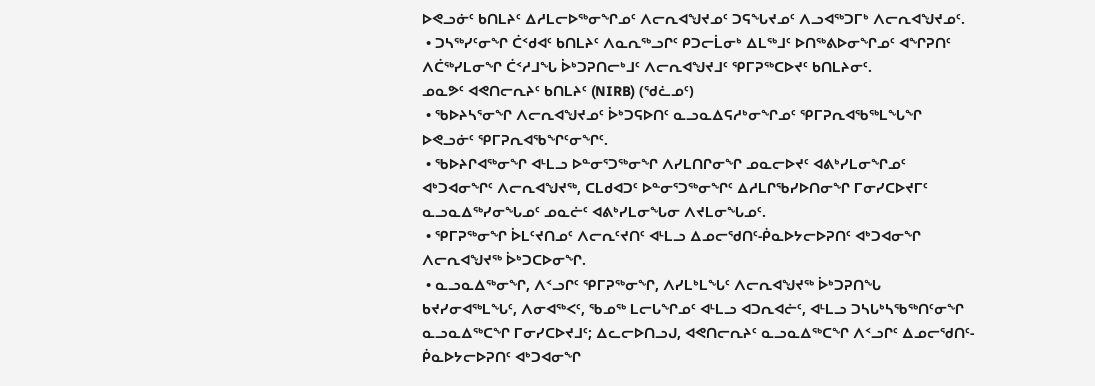ᐅᕙᓗᓃᑦ ᑲᑎᒪᔨᑦ ᐃᓱᒪᓕᐅᖅᓂᖏᓄᑦ ᐱᓕᕆᐊᖑᔪᓄᑦ ᑐᕋᖓᔪᓄᑦ ᐱᓗᐊᖅᑐᒥᒃ ᐱᓕᕆᐊᖑᔪᓄᑦ.
 • ᑐᓴᖅᓯᑦᓂᖏ ᑖᑉᑯᐊᑦ ᑲᑎᒪᔨᑦ ᐱᓇᕆᖅᓗᒋᑦ ᑭᑐᓕᒫᓂᒃ ᐃᒪᖅᒧᑦ ᐅᑎᖅᕕᐅᓂᖏᓄᑦ ᐊᖏᕈᑎᑦ ᐱᑖᖅᓯᒪᓂᖏ ᑖᑉᓱᒧᖓ ᐆᒃᑐᕈᑎᓕᒃᒧᑦ ᐱᓕᕆᐊᖑᔪᒧᑦ ᕿᒥᕈᖅᑕᐅᔪᑦ ᑲᑎᒪᔨᓂᑦ.
ᓄᓇᕗᑦ ᐊᕙᑎᓕᕆᔨᑦ ᑲᑎᒪᔨᑦ (NIRB) (ᖁᓛᓄᑦ)
 • ᖃᐅᔨᓴᕐᓂᖏ ᐱᓕᕆᐊᖑᔪᓄᑦ ᐆᒃᑐᕋᐅᑎᑦ ᓇᓗᓇᐃᕋᓱᒃᓂᖏᓄᑦ ᕿᒥᕈᕆᐊᖃᖅᒪᖓᖏ ᐅᕙᓗᓃᑦ ᕿᒥᕈᕆᐊᖃᖏᑦᓂᖏᑦ.
 • ᖃᐅᔨᒋᐊᖅᓂᖏ ᐊᒻᒪᓗ ᐅᓐᓂᕐᑐᖅᓂᖏ ᐱᓯᒪᑎᒋᓂᖏ ᓄᓇᓕᐅᔪᑦ ᐊᕕᒃᓯᒪᓂᖏᓄᑦ ᐊᒃᑐᐊᓂᖏᑦ ᐱᓕᕆᐊᖑᔪᖅ, ᑕᒪᑯᐊᑐᑦ ᐅᓐᓂᕐᑐᖅᓂᖏᑦ ᐃᓱᒪᒋᖃᓯᐅᑎᓂᖏ ᒥᓂᓯᑕᐅᔪᒥᑦ ᓇᓗᓇᐃᖅᓯᓂᖓᓄᑦ ᓄᓇᓖᑦ ᐊᕕᒃᓯᒪᓂᖓᓂ ᐱᔪᒪᓂᖓᓄᑦ.
 • ᕿᒥᕈᖅᓂᖏ ᐆᒪᑦᔪᑎᓄᑦ ᐱᓕᕆᑦᔪᑎᑦ ᐊᒻᒪᓗ ᐃᓄᓕᖁᑎᑦ-ᑮᓇᐅᔭᓕᐅᕈᑎᑦ ᐊᒃᑐᐊᓂᖏ ᐱᓕᕆᐊᖑᔪᖅ ᐆᒃᑐᑕᐅᓂᖏ.
 • ᓇᓗᓇᐃᖅᓂᖏ, ᐱᑉᓗᒋᑦ ᕿᒥᕈᖅᓂᖏ, ᐱᓯᒪᒃᒪᖓᑦ ᐱᓕᕆᐊᖑᔪᖅ ᐆᒃᑐᕈᑎᖓ ᑲᔪᓯᓂᐊᖅᒪᖓᑦ, ᐱᓂᐊᖅᐸᑦ, ᖃᓄᖅ ᒪᓕᒐᖏᓄᑦ ᐊᒻᒪᓗ ᐊᑐᕆᐊᓖᑦ, ᐊᒻᒪᓗ ᑐᓴᒐᒃᓴᖃᖅᑎᑦᓂᖏ ᓇᓗᓇᐃᖅᑕᖏ ᒥᓂᓯᑕᐅᔪᒧᑦ; ᐃᓚᓕᐅᑎᓗᒍ, ᐊᕙᑎᓕᕆᔨᑦ ᓇᓗᓇᐃᖅᑕᖏ ᐱᑉᓗᒋᑦ ᐃᓄᓕᖁᑎᑦ-ᑮᓇᐅᔭᓕᐅᕈᑎᑦ ᐊᒃᑐᐊᓂᖏ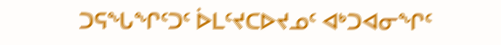ᑐᕋᖓᖏᑦᑐᑦ ᐆᒪᑦᔪᑕᐅᔪᓄᑦ ᐊᒃᑐᐊᓂᖏᑦ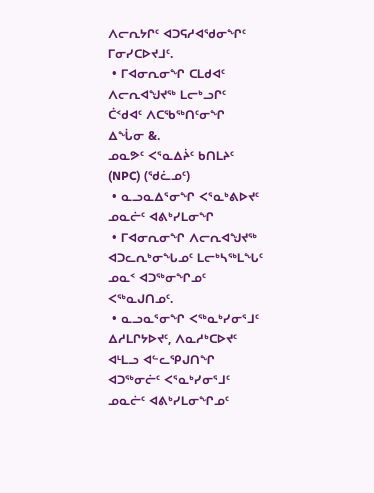ᐱᓕᕆᔭᒋᑦ ᐊᑐᕋᓱᐊᖁᓂᖏᑦ ᒥᓂᓯᑕᐅᔪᒧᑦ.
 • ᒥᐊᓂᕆᓂᖏ ᑕᒪᑯᐊᑦ ᐱᓕᕆᐊᖑᔪᖅ ᒪᓕᒃᓗᒋᑦ ᑖᑉᑯᐊᑦ ᐱᑕᖃᖅᑎᑦᓂᖏ ᐃᖔᓂ &.
ᓄᓇᕗᑦ ᐸᕐᓇᐃᔩᑦ ᑲᑎᒪᔨᑦ (NPC) (ᖁᓛᓄᑦ)
 • ᓇᓗᓇᐃᕐᓂᖏ ᐸᕐᓇᒃᕕᐅᔪᑦ ᓄᓇᓖᑦ ᐊᕕᒃᓯᒪᓂᖏ
 • ᒥᐊᓂᕆᓂᖏ ᐱᓕᕆᐊᖑᔪᖅ ᐊᑐᓚᕆᒃᓂᖓᓄᑦ ᒪᓕᒃᓴᖅᒪᖓᑦ ᓄᓇᑉ ᐊᑐᖅᓂᖏᓄᑦ ᐸᖅᓇᒍᑎᓄᑦ.
 • ᓇᓗᓇᕐᓂᖏ ᐸᖅᓇᒃᓯᓂᕐᒧᑦ ᐃᓱᒪᒋᔭᐅᔪᑦ, ᐱᓇᓱᒃᑕᐅᔪᑦ ᐊᒻᒪᓗ ᐊᓪᓚᕿᒍᑎᖏ ᐊᑐᖅᓂᓖᑦ ᐸᕐᓇᒃᓯᓂᕐᒧᑦ ᓄᓇᓖᑦ ᐊᕕᒃᓯᒪᓂᖏᓄᑦ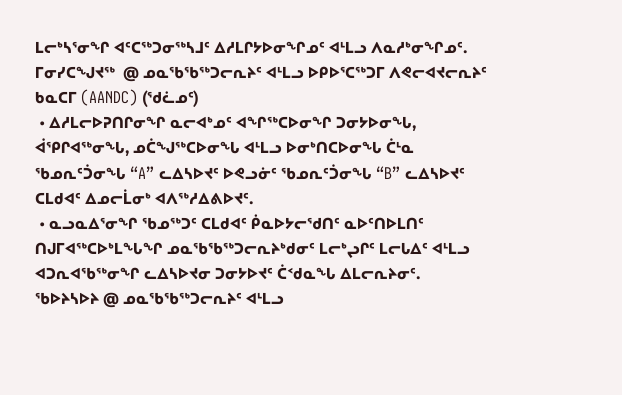ᒪᓕᒃᓴᕐᓂᖏ ᐊᑦᑕᖅᑐᓂᖅᓴᒧᑦ ᐃᓱᒪᒋᔭᐅᓂᖏᓄᑦ ᐊᒻᒪᓗ ᐱᓇᓱᒃᓂᖏᓄᑦ.
ᒥᓂᓯᑕᖑᔪᖅ  @ ᓄᓇᖃᖃᖅᑐᓕᕆᔨᑦ ᐊᒻᒪᓗ ᐅᑭᐅᕐᑕᖅᑐᒥ ᐱᕙᓕᐊᔪᓕᕆᔨᑦ ᑲᓇᑕᒥ (AANDC) (ᖁᓛᓄᑦ)
 • ᐃᓱᒪᓕᐅᕈᑎᒋᓂᖏ ᓇᓕᐊᒃᓄᑦ ᐊᖏᖅᑕᐅᓂᖏ ᑐᓂᔭᐅᓂᖓ, ᐋᕿᒋᐊᖅᓂᖓ, ᓄᑖᖑᖅᑕᐅᓂᖓ ᐊᒻᒪᓗ ᐅᓂᒃᑎᑕᐅᓂᖓ ᑖᒻᓇ ᖃᓄᕆᑦᑑᓂᖓ “A” ᓚᐃᓴᐅᔪᑦ ᐅᕙᓗᓃᑦ ᖃᓄᕆᑦᑑᓂᖓ “B” ᓚᐃᓴᐅᔪᑦ ᑕᒪᑯᐊᑦ ᐃᓄᓕᒫᓂᒃ ᐊᐱᖅᓱᐃᕕᐅᔪᑦ.
 • ᓇᓗᓇᐃᕐᓂᖏ ᖃᓄᖅᑐᑦ ᑕᒪᑯᐊᑦ ᑮᓇᐅᔭᓕᖁᑎᑦ ᓇᐅᑦᑎᐅᒪᑎᑦ ᑎᒍᒥᐊᖅᑕᐅᒃᒪᖓᖏ ᓄᓇᖃᖃᖅᑐᓕᕆᔨᒃᑯᓂᑦ ᒪᓕᒃᖢᒋᑦ ᒪᓕᒐᐃᑦ ᐊᒻᒪᓗ ᐊᑐᕆᐊᖃᖅᓂᖏ ᓚᐃᓴᐅᔪᓂ ᑐᓂᔭᐅᔪᑦ ᑖᑉᑯᓇᖓ ᐃᒪᓕᕆᔨᓂᑦ.
ᖃᐅᔨᓴᐅᔨ @ ᓄᓇᖃᖃᖅᑐᓕᕆᔨᑦ ᐊᒻᒪᓗ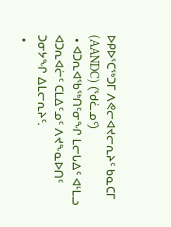ᐅᑭᐅᕐᑕᖅᑐᒥ ᐱᕙᓕᐊᔪᓕᕆᔨᑦ ᑲᓇᑕᒥ (AANDC) (ᖁᓛᓄᑦ)
 • ᐊᑐᕆᐊᖃᖅᑎᑦᓂᖏ ᒪᓕᒐᐃᑦ ᐊᒻᒪᓗ ᐊᑐᕆᐊᓖᑦ ᑕᒪᐃᑦᓄᑦ ᐱᔪᖕᓇᐅᑎᑦ ᑐᓂᔭᖏ ᐃᒪᓕᕆᔨᑦ.
 •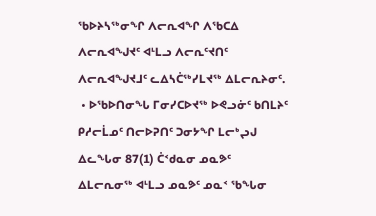ᖃᐅᔨᓴᖅᓂᖏ ᐱᓕᕆᐊᖏ ᐱᖃᑕᐃ ᐱᓕᕆᐊᖑᔪᑦ ᐊᒻᒪᓗ ᐱᓕᕆᑦᔪᑎᑦ ᐱᓕᕆᐊᖑᔪᒧᑦ ᓚᐃᓴᑖᖅᓯᒪᔪᖅ ᐃᒪᓕᕆᔨᓂᑦ.
 • ᐅᖃᐅᑎᓂᖓ ᒥᓂᓯᑕᐅᔪᖅ ᐅᕙᓗᓃᑦ ᑲᑎᒪᔨᑦ ᑭᓱᓕᒫᓄᑦ ᑎᓕᐅᕈᑎᑦ ᑐᓂᔭᖏ ᒪᓕᒃᖢᒍ ᐃᓚᖓᓂ 87(1) ᑖᑉᑯᓇᓂ ᓄᓇᕗᑦ ᐃᒪᓕᕆᓂᖅ ᐊᒻᒪᓗ ᓄᓇᕗᑦ ᓄᓇᑉ ᖃᖓᓂ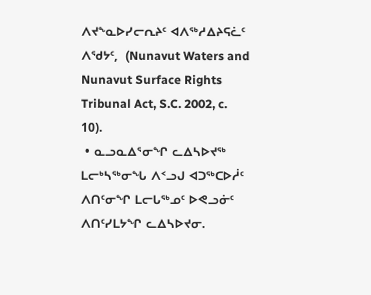ᐱᔪᖕᓇᐅᓯᓕᕆᔨᑦ ᐊᐱᖅᓱᐃᔨᕋᓛᑦ ᐱᖁᔭᑦ,  (Nunavut Waters and Nunavut Surface Rights Tribunal Act, S.C. 2002, c. 10).
 • ᓇᓗᓇᐃᕐᓂᖏ ᓚᐃᓴᐅᔪᖅ ᒪᓕᒃᓴᖅᓂᖓ ᐱᑉᓗᒍ ᐊᑐᖅᑕᐅᓲᑦ ᐱᑎᑦᓂᖏ ᒪᓕᒐᖅᓄᑦ ᐅᕙᓗᓃᑦ ᐱᑎᑦᓯᒪᔭᖏ ᓚᐃᓴᐅᔪᓂ.